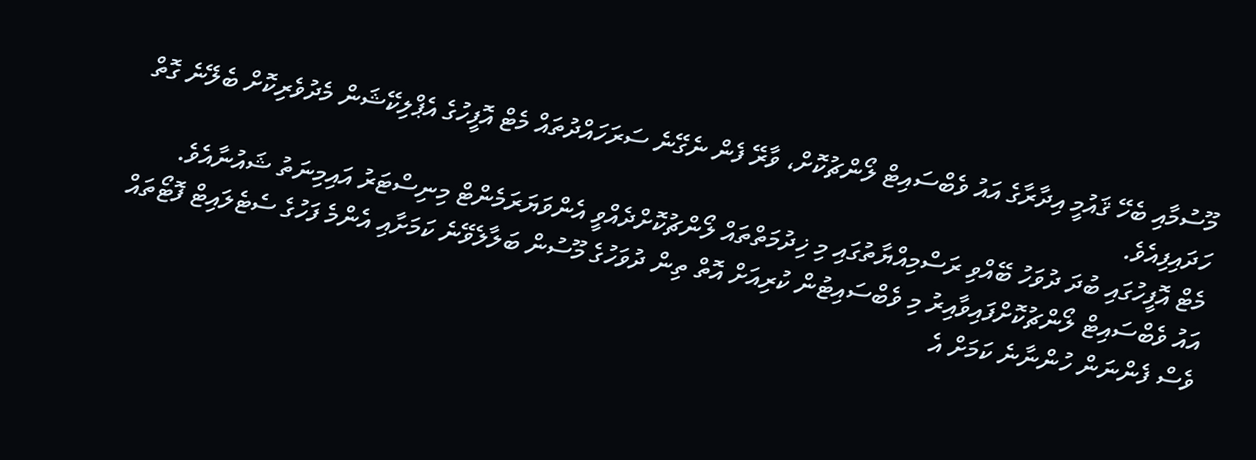މޫސުމާއި ބެހޭ ޤައުމީ އިދާރާގެ އައު ވެބްސައިޓް ލޯންޗުކޮށް، ވާރޭ ފެން ނެގޭނެ ސަރަހައްދުތައް މެޓް އޮފީހުގެ އެޕްލިކޭޝަން މެދުވެރިކޮށް ބެލޭނެ ގޮތް ހަދައިފިއެވެ.
މެޓް އޮފީހުގައި ބުދަ ދުވަހު ބޭއްވި ރަސްމިއްޔާތުގައި މި ޚިދުމަތްތައް ލޯންޗުކޮށްދެއްވީ އެންވަޔަރަމެންޓް މިނިސްޓަރު އައިމިނަތު ޝައުނާއެވެ.
އައު ވެބްސައިޓް ލޯންޗުކޮށްފައިވާއިރު މި ވެބްސައިޓުން ކުރިއަށް އޮތް ތިން ދުވަހުގެ މޫސުން ބަލާލެވޭނެ ކަމަށާއި އެންމެ ފަހުގެ ސެޓެލައިޓް ފޮޓޯތައް ވެސް ފެންނަން ހުންނާނެ ކަމަށް އެ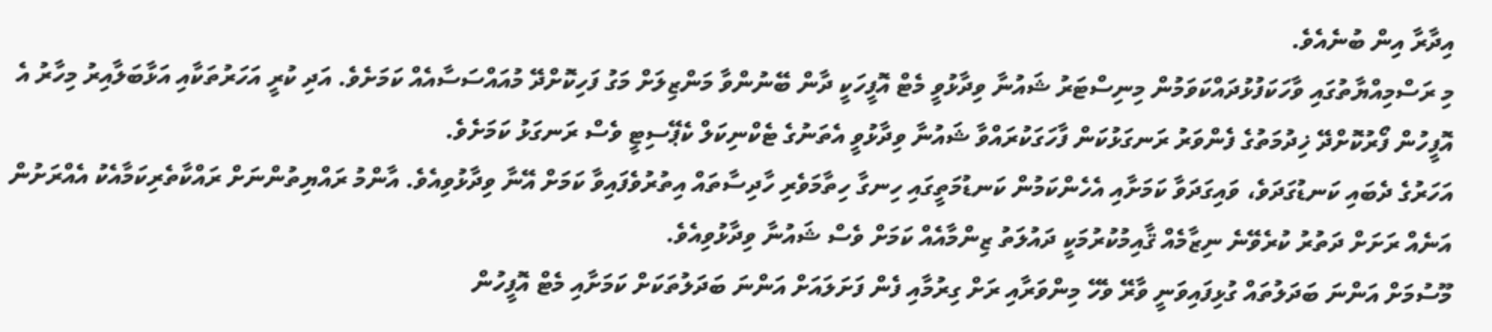އިދާރާ އިން ބުނެއެވެ.
މި ރަސްމިއްޔާތުގައި ވާހަކަފުޅުދައްކަވަމުން މިނިސްޓަރު ޝައުނާ ވިދާޅުވީ މެޓް އޮފީހަކީ ދާން ބޭނުންވާ މަންޒިލަށް މަގު ފަހިކޮށްދޭ މުއައްސަސާއެއް ކަމަށެވެ. އަދި ކުރީ އަހަރުތަކާއި އަޅާބަލާއިރު މިހާރު އެ އޮފީހުން ފޯރުކޮށްދޭ ޚިދުމަތުގެ ފެންވަރު ރަނގަޅުކަން ފާހަގަކުރައްވާ ޝައުނާ ވިދާޅުވީ އެތަނުގެ ޓެކްނިކަލް ކެޕޭސިޓީ ވެސް ރަނގަޅު ކަމަށެވެ.
އަހަރުގެ ދެބައި ކަނޑުގަދަވެ، ވައިގަދަވާ ކަމަށާއި އެހެންކަމުން ކަނޑުމަތީގައި ހިނގާ ހިތާމަވެރި ހާދިސާތައް އިތުރުވެފައިވާ ކަމަށް އޭނާ ވިދާޅުވިއެވެ. އާންމު ރައްޔިތުންނަށް ރައްކާތެރިކަމާއެކު އެއްރަށުން އަނެއް ރަށަށް ދަތުރު ކުރެވޭނެ ނިޒާމެއް ޤާއިމުކުރުމަކީ ދައުލަތު ޒިންމާއެއް ކަމަށް ވެސް ޝައުނާ ވިދާޅުވިއެވެ.
މޫސުމަށް އަންނަ ބަދަލުތައް ގުޅިފައިވަނީ ވާރޭ ވެހޭ މިންވަރާއި ރަށް ގިރުމާއި ފެން ފަށަލައަށް އަންނަ ބަދަލުތަކަށް ކަމަށާއި މެޓް އޮފީހުން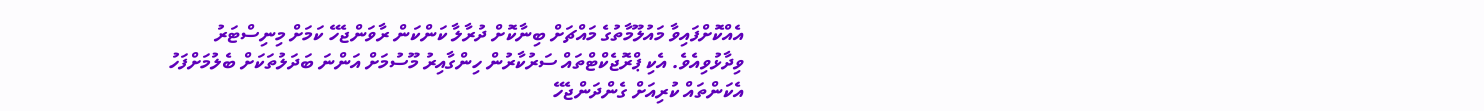އެއްކޮށްފައިވާ މައުލޫމާތުގެ މައްޗަށް ބިނާކޮށް ދުރާލާ ކަންކަން ރާވަންޖެހޭ ކަމަށް މިނިސްޓަރު ވިދާޅުވިއެވެ. އެކި ޕްރޮޖެކްޓްތައް ސަރުކާރުން ހިންގާއިރު މޫސުމަށް އަންނަ ބަދަލުތަކަށް ބެލުމަށްފަހު އެކަންތައް ކުރިއަށް ގެންދަންޖެހޭ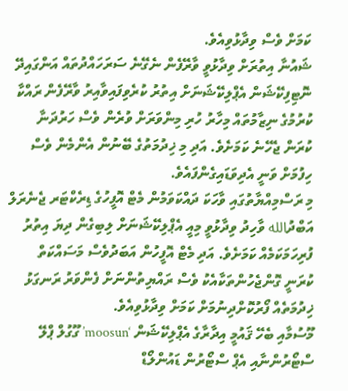ކަމަށް ވެސް ވިދާޅުވިއެވެ.
ޝައުނާ އިތުރަށް ވިދާޅުވީ ވާރޭފެން ނެގޭނެ ސަރަހައްދުތައް އަންގައިދޭ ނޮޓިފިކޭޝަން އެޕްލިކޭޝަނަށް އިތުރު ކުރެވިފައިވާއިރު ވާރޭފެން ރައްކާ ކުރުމުގެ ނިޒާމުތައް މިހާރު ހުރި މިންވަރަށް ވުރެން ވެސް ހަރުދަނާ ކުރަން ޖެހޭނެ ކަމަށެވެ. އަދި މި ޚިދުމަތުގެ ބޭނުން އެންމެން ވެސް ހިފުމަށް ވަނީ އެދިވަޑައިގެންފައެވެ.
މި ރަސްމިއްޔާތުގައި ވާހަކަ ދައްކަވަމުން މެޓް އޮފީހުގެ ޑިރެކްޓަރ ޖެނެރަލް އަބްދުالله ވާހިދު ވިދާޅުވީ މިއީ އެޕްލިކޭޝަނަށް ލިބިގެން ދިޔަ އިތުރު ފުރިހަމަކަމެއް ކަމަށެވެ. އަދި މެޓް އޮފީހުން އަބަދުވެސް މަސައްކަތް ކުރަނީ ގޮންޖެހުންތަކާއެކު ވެސް ރައްޔިތުންނަށް ފެންވަރު ރަނގަޅު ޚިދުމަތެއް ފޯރުކޮށްދިނުމަށް ކަމަށް ވިދާޅުވިއެވެ.
މޫސުމާއި ބެހޭ ޤައުމީ އިދާރާގެ އެޕްލިކޭޝަން ‘moosun’ ގޫގުލް ޕްލޭ ސްޓޯރުންނާއި އެޕް ސްޓޯރުން ޑައުންލޯޑް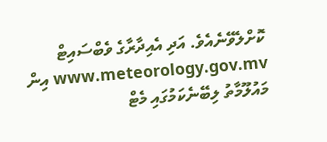ކޮށްލެވޭނެއެވެ. އަދި އެއިދާރާގެ ވެބްސައިޓް www.meteorology.gov.mv އިން މައުލޫމާތު ލިބޭނެކަމުގައި މެޓް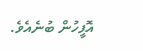އޮފީހުން ބުނެއެވެ.